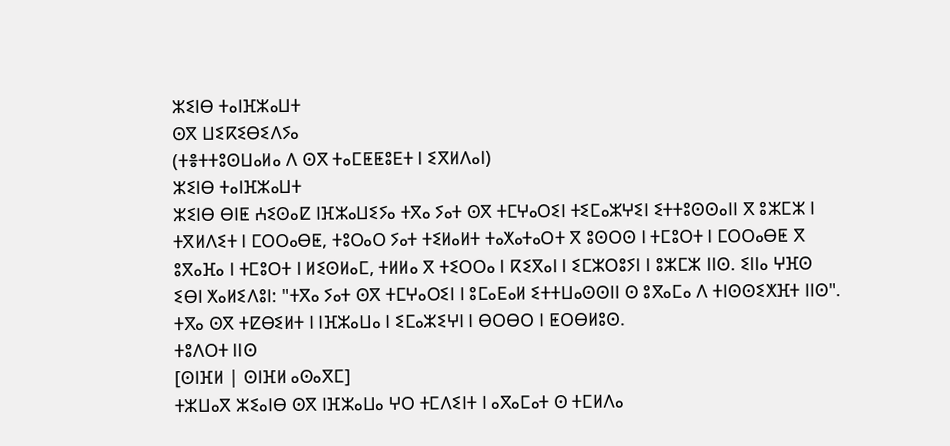ⵣⵉⵏⴱ ⵜⴰⵏⴼⵣⴰⵡⵜ
ⵙⴳ ⵡⵉⴽⵉⴱⵉⴷⵢⴰ
(ⵜⴻⵜⵜⵓⵙⵡⴰⵍⴰ ⴷ ⵙⴳ ⵜⴰⵎⵟⵟⵓⴹⵜ ⵏ ⵉⴳⵍⴷⴰⵏ)
ⵣⵉⵏⴱ ⵜⴰⵏⴼⵣⴰⵡⵜ
ⵣⵉⵏⴱ ⴱⵏⵟ ⵄⵉⵙⴰⵇ ⵏⴼⵣⴰⵡⵉⵢⴰ ⵜⴳⴰ ⵢⴰⵜ ⵙⴳ ⵜⵎⵖⴰⵔⵉⵏ ⵜⵉⵎⴰⵣⵖⵉⵏ ⵉⵜⵜⵓⵙⵙⴰⵏⵏ ⴳ ⵓⵣⵎⵣ ⵏ ⵜⴳⵍⴷⵉⵜ ⵏ ⵎⵔⵔⴰⴱⵟ, ⵜⵓⵔⴰⵔ ⵢⴰⵜ ⵜⵉⵍⴰⵍⵜ ⵜⴰⵅⴰⵜⴰⵔⵜ ⴳ ⵓⵙⵔⵙ ⵏ ⵜⵎⵓⵔⵜ ⵏ ⵎⵔⵔⴰⴱⵟ ⴳ ⵓⴳⴰⴼⴰ ⵏ ⵜⵎⵓⵔⵜ ⵏ ⵍⵉⵙⵍⴰⵎ, ⵜⵍⵍⴰ ⴳ ⵜⵉⵔⵔⴰ ⵏ ⴽⵉⴳⴰⵏ ⵏ ⵉⵎⵣⵔⵓⵢⵏ ⵏ ⵓⵣⵎⵣ ⵏⵏⵙ. ⵉⵏⵏⴰ ⵖⴼⵙ ⵉⴱⵏ ⵅⴰⵍⵉⴷⵓⵏ: "ⵜⴳⴰ ⵢⴰⵜ ⵙⴳ ⵜⵎⵖⴰⵔⵉⵏ ⵏ ⵓⵎⴰⴹⴰⵍ ⵉⵜⵜⵡⴰⵙⵙⵏⵏ ⵙ ⵓⴳⴰⵎⴰ ⴷ ⵜⵏⵙⵙⵉⵅⴼⵜ ⵏⵏⵙ". ⵜⴳⴰ ⵙⴳ ⵜⵇⴱⵉⵍⵜ ⵏ ⵏⴼⵣⴰⵡⴰ ⵏ ⵉⵎⴰⵣⵉⵖⵏ ⵏ ⴱⵔⴱⵔ ⵏ ⵟⵔⴱⵍⵓⵙ.
ⵜⵓⴷⵔⵜ ⵏⵏⵙ
[ⵙⵏⴼⵍ | ⵙⵏⴼⵍ ⴰⵙⴰⴳⵎ]
ⵜⵣⵡⴰⴳ ⵣⵉⴰⵏⴱ ⵙⴳ ⵏⴼⵣⴰⵡⴰ ⵖⵔ ⵜⵎⴷⵉⵏⵜ ⵏ ⴰⴳⴰⵎⴰⵜ ⵙ ⵜⵎⵍⴷⴰ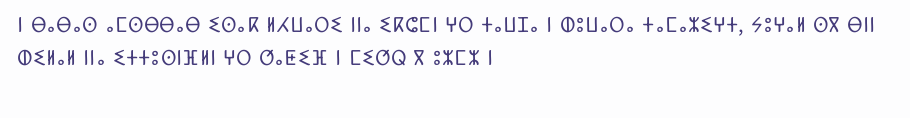ⵏ ⴱⴰⴱⴰⵙ ⴰⵎⵙⴱⴱⴰⴱ ⵉⵙⴰⴽ ⵍⵃⵡⴰⵔⵉ ⵏⵏⴰ ⵉⴽⵛⵎⵏ ⵖⵔ ⵜⴰⵡⵊⴰ ⵏ ⵀⵓⵡⴰⵔⴰ ⵜⴰⵎⴰⵣⵉⵖⵜ, ⵢⵓⵖⴰⵍ ⵙⴳ ⴱⵏⵏ ⵀⵉⵍⴰⵍ ⵏⵏⴰ ⵉⵜⵜⵓⵙⵏⴼⵍⵏ ⵖⵔ ⵚⴰⵟⵉⴼ ⵏ ⵎⵉⵚⵕ ⴳ ⵓⵣⵎⵣ ⵏ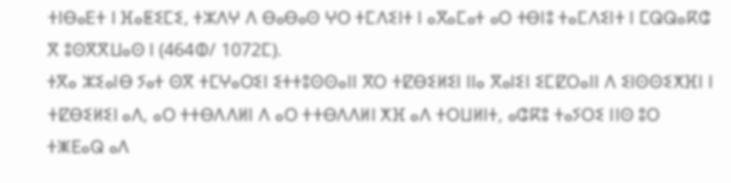ⵜⵏⴱⴰⴹⵜ ⵏ ⴼⴰⵟⵉⵎⵉ, ⵜⵣⴷⵖ ⴷ ⴱⴰⴱⴰⵙ ⵖⵔ ⵜⵎⴷⵉⵏⵜ ⵏ ⴰⴳⴰⵎⴰⵜ ⴰⵔ ⵜⴱⵏⵓ ⵜⴰⵎⴷⵉⵏⵜ ⵏ ⵎⵕⵕⴰⴽⵛ ⴳ ⵓⵙⴳⴳⵡⴰⵙ ⵏ (464ⵀ/ 1072ⵎ).
ⵜⴳⴰ ⵣⵉⴰⵏⴱ ⵢⴰⵜ ⵙⴳ ⵜⵎⵖⴰⵔⵉⵏ ⵉⵜⵜⵓⵙⵙⴰⵏⵏ ⴳⵔ ⵜⵇⴱⵉⵍⵉⵏ ⵏⵏⴰ ⴳⴰⵏⵉⵏ ⵉⵎⵇⵔⴰⵏⵏ ⴷ ⵉⵏⵙⵙⵉⵅⴼⵏ ⵏ ⵜⵇⴱⵉⵍⵉⵏ ⴰⴷ, ⴰⵔ ⵜⵜⴱⴷⴷⵍⵏ ⴷ ⴰⵔ ⵜⵜⴱⴷⴷⵍⵏ ⵅⴼ ⴰⴷ ⵜⵔⵡⵍⵏⵜ, ⴰⵛⴽⵓ ⵜⴰⵢⵔⵉ ⵏⵏⵙ ⵓⵔ ⵜⵥⴹⴰⵕ ⴰⴷ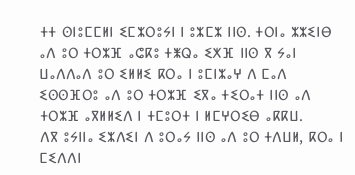ⵜⵜ ⵙⵏⵓⵎⵎⵍⵏ ⵉⵎⵣⵔⵓⵢⵏ ⵏ ⵓⵣⵎⵣ ⵏⵏⵙ. ⵜⵔⵏⴰ ⵣⵣⵉⵏⴱ ⴰⴷ ⵓⵔ ⵜⵔⵣⴼ ⴰⵛⴽⵓ ⵜⵥⵕⴰ ⵉⵅⴼ ⵏⵏⵙ ⴳ ⵢⴰⵏ ⵡⴰⴷⴷⴰⴷ ⵓⵔ ⵉⵍⵍⵉ ⴽⵔⴰ ⵏ ⵓⵎⵏⵣⴰⵖ ⴷ ⵎⴰⴷ ⵉⵙⵙⴼⵔⵓ ⴰⴷ ⵓⵔ ⵜⵔⵣⴼ ⵉⴳⴰ ⵜⵉⵔⴰⵜ ⵏⵏⵙ ⴰⴷ ⵜⵔⵣⴼ ⴰⴳⵍⵍⵉⴷ ⵏ ⵜⵎⵓⵔⵜ ⵏ ⵍⵎⵖⵔⵉⴱ ⴰⴽⴽⵡ.
ⴷⴳ ⵓⵢⵏⵏⴰ ⵉⵣⴷⵉⵏ ⴷ ⵓⵔⴰⵢ ⵏⵏⵙ ⴰⴷ ⵓⵔ ⵜⴷⵡⵍ, ⴽⵔⴰ ⵏ ⵎⵉⴷⴷⵏ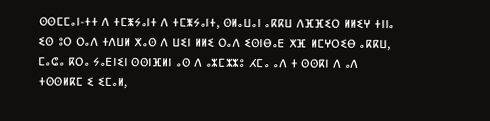ⵙⵙⵎⵎⴰⵏ-ⵜⵜ ⴷ ⵜⵎⵥⵢⴰⵏⵜ ⴷ ⵜⵎⵥⵢⴰⵏⵜ, ⵙⵍⴰⵡⴰⵏ ⴰⴽⴽⵡ ⴷⴼⴼⵉⵔ ⵍⵍⵉⵖ ⵜⵏⵏⴰ ⵉⵙ ⵓⵔ ⵔⴰⴷ ⵜⴷⵡⵍ ⵅⴰⵙ ⴷ ⵡⵉⵏ ⵍⵍⵉ ⵔⴰⴷ ⵉⵙⵏⴱⴰⴹ ⵅⴼ ⵍⵎⵖⵔⵉⴱ ⴰⴽⴽⵡ, ⵎⴰⵛⴰ ⴽⵔⴰ ⵢⴰⴹⵏⵉⵏ ⵙⵙⵏⴼⵍⵏ ⴰⵙ ⴷ ⴰⵣⵎⵣⵣⵓ ⵃⵎⴰ ⴰⴷ ⵜ ⵙⵙⴽⵏ ⴷ ⴰⴷ ⵜⵙⵙⵍⴽⵎ ⵉ ⵉⵎⴰⵍ,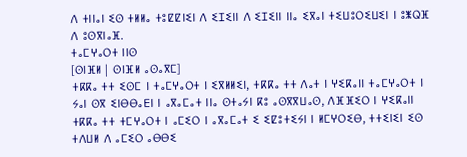ⴷ ⵜⵏⵏⴰⵏ ⵉⵙ ⵜⵍⵍⴰ ⵜⵓⵇⵇⵏⵉⵏ ⴷ ⵉⵊⵉⵏⵏ ⴷ ⵉⵊⵉⵏⵏ ⵏⵏⴰ ⵉⴳⴰⵏ ⵜⵉⵡⵓⵔⵉⵡⵉⵏ ⵏ ⵓⵥⵕⴼ ⴷ ⵓⵙⴳⵏⴰⴼ.
ⵜⴰⵎⵖⴰⵔⵜ ⵏⵏⵙ
[ⵙⵏⴼⵍ | ⵙⵏⴼⵍ ⴰⵙⴰⴳⵎ]
ⵜⴽⴽⴰ ⵜⵜ ⵉⵙⵎ ⵏ ⵜⴰⵎⵖⴰⵔⵜ ⵏ ⵉⴳⵍⵍⵉⵏ, ⵜⴽⴽⴰ ⵜⵜ ⴷⴰⵜ ⵏ ⵖⵉⴽⴰⵏⵏ ⵜⴰⵎⵖⴰⵔⵜ ⵏ ⵢⴰⵏ ⵙⴳ ⵉⵏⴱⴱⴰⴹⵏ ⵏ ⴰⴳⴰⵎⴰⵜ ⵏⵏⴰ ⵙⵜⴰⵢⵏ ⴽⵓ ⴰⵙⴳⴳⵡⴰⵙ, ⴷⴼⴼⵉⵔ ⵏ ⵖⵉⴽⴰⵏⵏ ⵜⴽⴽⴰ ⵜⵜ ⵜⵎⵖⴰⵔⵜ ⵏ ⴰⵎⵉⵔ ⵏ ⴰⴳⴰⵎⴰⵜ ⵉ ⵉⵇⵓⵜⵉⵢⵏ ⵏ ⵍⵎⵖⵔⵉⴱ, ⵜⵜⵉⵏⵉⵏ ⵉⵙ ⵜⴷⵡⵍ ⴷ ⴰⵎⵉⵔ ⴰⴱⴱⵉ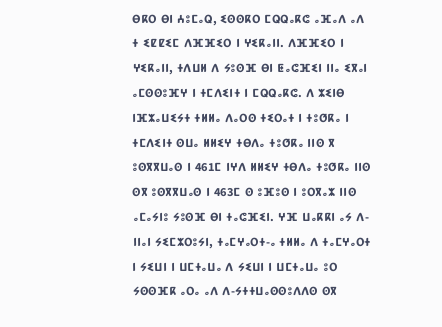ⴱⴽⵔ ⴱⵏ ⵄⵓⵎⴰⵕ, ⵉⵙⵙⴽⵔ ⵎⵕⵕⴰⴽⵛ ⴰⴼⴰⴷ ⴰⴷ ⵜ ⵉⵇⵇⵉⵎ ⴷⴼⴼⵉⵔ ⵏ ⵖⵉⴽⴰⵏⵏ. ⴷⴼⴼⵉⵔ ⵏ ⵖⵉⴽⴰⵏⵏ, ⵜⴷⵡⵍ ⴷ ⵢⵓⵙⴼ ⴱⵏ ⵟⴰⵛⴼⵉⵏ ⵏⵏⴰ ⵉⴳⴰⵏ ⴰⵎⵙⵙⵓⴼⵖ ⵏ ⵜⵎⴷⵉⵏⵜ ⵏ ⵎⵕⵕⴰⴽⵛ. ⴷ ⵣⵉⵏⴱ ⵏⴼⵣⴰⵡⵉⵢⵜ ⵜⵍⵍⴰ ⴷⴰⵔⵙ ⵜⵉⵔⴰⵜ ⵏ ⵜⵓⵚⴽⴰ ⵏ ⵜⵎⴷⵉⵏⵜ ⵙⵡⴰ ⵍⵍⵉⵖ ⵜⴱⴷⴰ ⵜⵓⵚⴽⴰ ⵏⵏⵙ ⴳ ⵓⵙⴳⴳⵡⴰⵙ ⵏ 461ⵎ ⵏⵖⴷ ⵍⵍⵉⵖ ⵜⴱⴷⴰ ⵜⵓⵚⴽⴰ ⵏⵏⵙ ⵙⴳ ⵓⵙⴳⴳⵡⴰⵙ ⵏ 463ⵎ ⵙ ⵓⴼⵓⵙ ⵏ ⵓⵔⴳⴰⵣ ⵏⵏⵙ ⴰⵎⴰⵢⵏⵓ ⵢⵓⵙⴼ ⴱⵏ ⵜⴰⵛⴼⵉⵏ. ⵖⴼ ⵡⴰⴽⴽⵏ ⴰⵢ ⴷ-ⵏⵏⴰⵏ ⵢⵉⵎⵣⵔⵓⵢⵏ, ⵜⴰⵎⵖⴰⵔⵜ-ⴰ ⵜⵍⵍⴰ ⴷ ⵜⴰⵎⵖⴰⵔⵜ ⵏ ⵢⵉⵡⵏ ⵏ ⵡⵎⵜⴰⵡⴰ ⴷ ⵢⵉⵡⵏ ⵏ ⵡⵎⵜⴰⵡⴰ ⵓⵔ ⵢⵙⵙⴼⴽ ⴰⵔⴰ ⴰⴷ ⴷ-ⵢⵜⵜⵡⴰⵙⵙⵓⴷⴷⵙ ⵙⴳ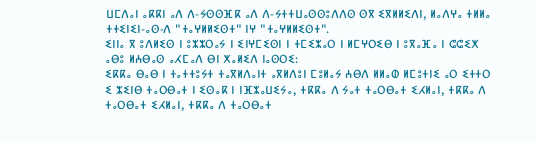ⵡⵎⴷⴰⵏ ⴰⴽⴽⵏ ⴰⴷ ⴷ-ⵢⵙⵙⴼⴽ ⴰⴷ ⴷ-ⵢⵜⵜⵡⴰⵙⵙⵓⴷⴷⵙ ⵙⴳ ⵉⴳⵍⵍⵉⴷⵏ, ⵍⴰⴷⵖⴰ ⵜⵍⵍⴰ ⵜⵜⵉⵏⵉⵏ-ⴰⵙ-ⴷ "ⵜⴰⵖⵍⵍⵉⵙⵜ" ⵏⵖ "ⵜⴰⵖⵍⵍⵉⵙⵜ".
ⵉⵏⵏⴰ ⴳ ⵓⴷⵍⵉⵙ ⵏ ⵓⵣⵣⵔⴰⵢ ⵏ ⵉⵏⵖⵎⵉⵙⵏ ⵏ ⵜⵎⵉⵣⴰⵔ ⵏ ⵍⵎⵖⵔⵉⴱ ⵏ ⵓⴳⴰⴼⴰ ⵏ ⵛⵛⵉⵅ ⴰⴱⵓ ⵍⵄⴱⴰⵙ ⴰⵃⵎⴰⴷ ⴱⵏ ⵅⴰⵍⵉⴷ ⵏⴰⵙⵔⵉ:
ⵉⴽⴽⴰ ⴱⴰⴱ ⵏ ⵜⴰⵜⵜⵓⵢⵜ ⵜⴰⴳⵍⴷⴰⵏⵜ ⴰⴳⵍⴷⵓⵏ ⵎⵓⵍⴰⵢ ⵄⴱⴷ ⵍⵍⴰⵀ ⵍⵎⵓⵜⵏⵉ ⴰⵔ ⵉⵜⵜⵔ ⵉ ⵣⵉⵏⴱ ⵜⴰⵔⴱⴰⵜ ⵏ ⵉⵙⴰⴽ ⵏ ⵏⴼⵣⴰⵡⵉⵢⴰ, ⵜⴽⴽⴰ ⴷ ⵢⴰⵜ ⵜⴰⵔⴱⴰⵜ ⵉⵃⵍⴰⵏ, ⵜⴽⴽⴰ ⴷ ⵜⴰⵔⴱⴰⵜ ⵉⵃⵍⴰⵏ, ⵜⴽⴽⴰ ⴷ ⵜⴰⵔⴱⴰⵜ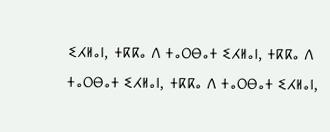ⵉⵃⵍⴰⵏ, ⵜⴽⴽⴰ ⴷ ⵜⴰⵔⴱⴰⵜ ⵉⵃⵍⴰⵏ, ⵜⴽⴽⴰ ⴷ ⵜⴰⵔⴱⴰⵜ ⵉⵃⵍⴰⵏ, ⵜⴽⴽⴰ ⴷ ⵜⴰⵔⴱⴰⵜ ⵉⵃⵍⴰⵏ,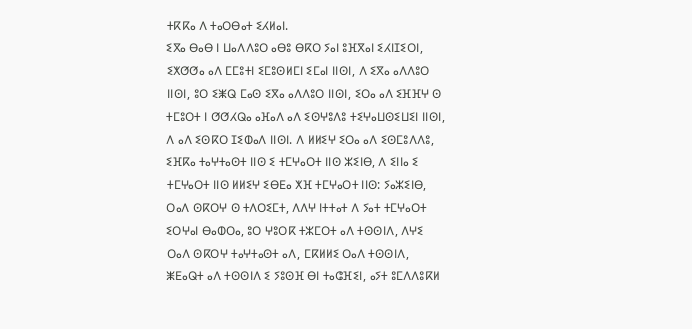ⵜⴽⴽⴰ ⴷ ⵜⴰⵔⴱⴰⵜ ⵉⵃⵍⴰⵏ.
ⵉⴳⴰ ⴱⴰⴱ ⵏ ⵡⴰⴷⴷⵓⵔ ⴰⴱⵓ ⴱⴽⵔ ⵢⴰⵏ ⵓⴼⴳⴰⵏ ⵉⵃⵏⵊⵉⵔⵏ, ⵉⵅⵚⵚⴰ ⴰⴷ ⵎⵎⵓⵜⵏ ⵉⵎⵓⵙⵍⵎⵏ ⵉⵎⴰⵏ ⵏⵏⵙⵏ, ⴷ ⵉⴳⴰ ⴰⴷⴷⵓⵔ ⵏⵏⵙⵏ, ⵓⵔ ⵉⵥⵕ ⵎⴰⵙ ⵉⴳⴰ ⴰⴷⴷⵓⵔ ⵏⵏⵙⵏ, ⵉⵔⴰ ⴰⴷ ⵉⴼⴼⵖ ⵙ ⵜⵎⵓⵔⵜ ⵏ ⵚⵚⵃⵕⴰ ⴰⴼⴰⴷ ⴰⴷ ⵉⵙⵖⵓⴷⵓ ⵜⵉⵖⴰⵡⵙⵉⵡⵉⵏ ⵏⵏⵙⵏ, ⴷ ⴰⴷ ⵉⵙⴽⵔ ⵊⵉⵀⴰⴷ ⵏⵏⵙⵏ. ⴷ ⵍⵍⵉⵖ ⵉⵔⴰ ⴰⴷ ⵉⵙⵎⵓⴷⴷⵓ, ⵉⴼⴽⴰ ⵜⴰⵖⵜⴰⵙⵜ ⵏⵏⵙ ⵉ ⵜⵎⵖⴰⵔⵜ ⵏⵏⵙ ⵣⵉⵏⴱ, ⴷ ⵉⵏⵏⴰ ⵉ ⵜⵎⵖⴰⵔⵜ ⵏⵏⵙ ⵍⵍⵉⵖ ⵉⴱⴹⴰ ⵅⴼ ⵜⵎⵖⴰⵔⵜ ⵏⵏⵙ: ⵢⴰⵣⵉⵏⴱ, ⵔⴰⴷ ⵙⴽⵔⵖ ⵙ ⵜⴷⵔⵉⵎⵜ, ⴷⴷⵖ ⵏⵜⵜⴰⵜ ⴷ ⵢⴰⵜ ⵜⵎⵖⴰⵔⵜ ⵉⵔⵖⴰⵏ ⴱⴰⵀⵔⴰ, ⵓⵔ ⵖⵓⵔⴽ ⵜⵣⵎⵔⵜ ⴰⴷ ⵜⵙⵙⵏⴷ, ⴷⵖⵉ ⵔⴰⴷ ⵙⴽⵔⵖ ⵜⴰⵖⵜⴰⵙⵜ ⴰⴷ, ⵎⴽⵍⵍⵉ ⵔⴰⴷ ⵜⵙⵙⵏⴷ, ⵥⴹⴰⵕⵜ ⴰⴷ ⵜⵙⵙⵏⴷ ⵉ ⵢⵓⵙⴼ ⴱⵏ ⵜⴰⵛⴼⵉⵏ, ⴰⵢⵜ ⵓⵎⴷⴷⵓⴽⵍ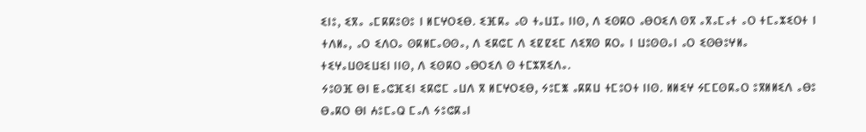ⵉⵏⵓ, ⵉⴳⴰ ⴰⵎⴽⴽⵓⵙⵓ ⵏ ⵍⵎⵖⵔⵉⴱ. ⵉⴼⴽⴰ ⴰⵙ ⵜⴰⵡⵊⴰ ⵏⵏⵙ, ⴷ ⵉⵙⴽⵔ ⴰⴱⵔⵉⴷ ⵙⴳ ⴰⴳⴰⵎⴰⵜ ⴰⵔ ⵜⵎⴰⵣⵉⵔⵜ ⵏ ⵜⴷⵍⴰ, ⴰⵔ ⵉⴷⵔⴰ ⵙⴽⵍⵎⴰⵙⵙⴰ, ⴷ ⵉⴽⵛⵎ ⴷ ⵉⵇⵇⵉⵎ ⴷⵉⴳⵙ ⴽⵔⴰ ⵏ ⵡⵓⵙⵙⴰⵏ ⴰⵔ ⵉⵙⴱⵓⵖⵍⴰ ⵜⵉⵖⴰⵡⵙⵉⵡⵉⵏ ⵏⵏⵙ, ⴷ ⵉⵙⴽⵔ ⴰⴱⵔⵉⴷ ⵙ ⵜⵎⵣⴳⵉⴷⴰ.
ⵢⵓⵙⴼ ⴱⵏ ⵟⴰⵛⴼⵉⵏ ⵉⴽⵛⵎ ⴰⵡⴷ ⴳ ⵍⵎⵖⵔⵉⴱ, ⵢⵓⵎⵥ ⴰⴽⴽⵡ ⵜⵎⵓⵔⵜ ⵏⵏⵙ. ⵍⵍⵉⵖ ⵢⵎⵎⵙⴽⴰⵔ ⵓⴳⵍⵍⵉⴷ ⴰⴱⵓ ⴱⴰⴽⵔ ⴱⵏ ⵄⵓⵎⴰⵕ ⵎⴰⴷ ⵢⵓⵛⴽⴰⵏ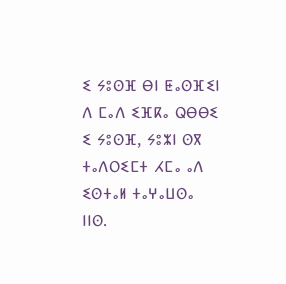ⵉ ⵢⵓⵙⴼ ⴱⵏ ⵟⴰⵙⴼⵉⵏ ⴷ ⵎⴰⴷ ⵉⴼⴽⴰ ⵕⴱⴱⵉ ⵉ ⵢⵓⵙⴼ, ⵢⵓⵣⵏ ⵙⴳ ⵜⴰⴷⵔⵉⵎⵜ ⵃⵎⴰ ⴰⴷ ⵉⵙⵜⴰⵍ ⵜⴰⵖⴰⵡⵙⴰ ⵏⵏⵙ.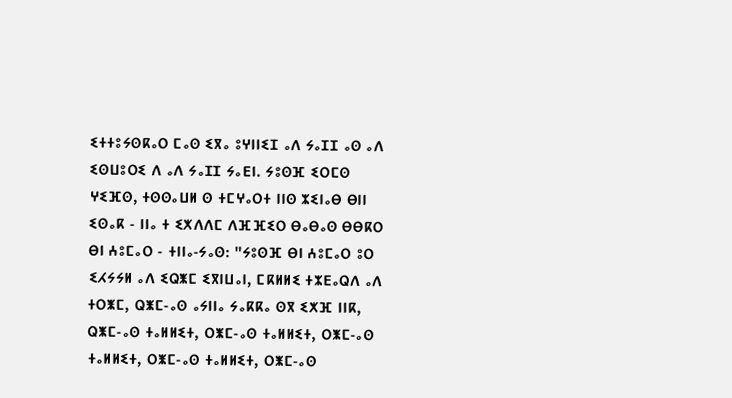ⵉⵜⵜⵓⵢⵙⴽⴰⵔ ⵎⴰⵙ ⵉⴳⴰ ⵓⵖⵏⵏⵉⵊ ⴰⴷ ⵢⴰⵊⵊ ⴰⵙ ⴰⴷ ⵉⵙⵡⵓⵔⵉ ⴷ ⴰⴷ ⵢⴰⵊⵊ ⵢⴰⴹⵏ. ⵢⵓⵙⴼ ⵉⵔⵎⵙ ⵖⵉⴼⵙ, ⵜⵙⵙⴰⵡⵍ ⵙ ⵜⵎⵖⴰⵔⵜ ⵏⵏⵙ ⵣⵉⵏⴰⴱ ⴱⵏⵏ ⵉⵙⴰⴽ - ⵏⵏⴰ ⵜ ⵉⵅⴷⴷⵎ ⴷⴼⴼⵉⵔ ⴱⴰⴱⴰⵙ ⴱⴱⴽⵔ ⴱⵏ ⵄⵓⵎⴰⵔ - ⵜⵏⵏⴰ-ⵢⴰⵙ: "ⵢⵓⵙⴼ ⴱⵏ ⵄⵓⵎⴰⵔ ⵓⵔ ⵉⵃⵢⵢⵍ ⴰⴷ ⵉⵕⵥⵎ ⵉⴳⵏⵡⴰⵏ, ⵎⴽⵍⵍⵉ ⵜⵣⴹⴰⵕⴷ ⴰⴷ ⵜⵔⵥⵎ, ⵕⵥⵎ-ⴰⵙ ⴰⵢⵏⵏⴰ ⵢⴰⴽⴽⴰ ⵙⴳ ⵉⵅⴼ ⵏⵏⴽ, ⵕⵥⵎ-ⴰⵙ ⵜⴰⵍⵍⵉⵜ, ⵔⵥⵎ-ⴰⵙ ⵜⴰⵍⵍⵉⵜ, ⵔⵥⵎ-ⴰⵙ ⵜⴰⵍⵍⵉⵜ, ⵔⵥⵎ-ⴰⵙ ⵜⴰⵍⵍⵉⵜ, ⵔⵥⵎ-ⴰⵙ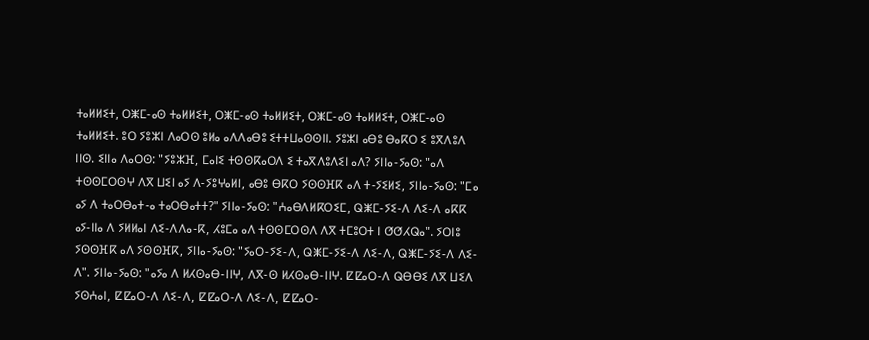ⵜⴰⵍⵍⵉⵜ, ⵔⵥⵎ-ⴰⵙ ⵜⴰⵍⵍⵉⵜ, ⵔⵥⵎ-ⴰⵙ ⵜⴰⵍⵍⵉⵜ, ⵔⵥⵎ-ⴰⵙ ⵜⴰⵍⵍⵉⵜ, ⵔⵥⵎ-ⴰⵙ ⵜⴰⵍⵍⵉⵜ. ⵓⵔ ⵢⵓⵣⵏ ⴷⴰⵔⵙ ⵓⵍⴰ ⴰⴷⴷⴰⴱⵓ ⵉⵜⵜⵡⴰⵙⵙⵏⵏ. ⵢⵓⵣⵏ ⴰⴱⵓ ⴱⴰⴽⵔ ⵉ ⵓⴳⴷⵓⴷ ⵏⵏⵙ. ⵉⵏⵏⴰ ⴷⴰⵔⵙ: "ⵢⵓⵣⴼ, ⵎⴰⵏⵉ ⵜⵙⵙⴽⴰⵔⴷ ⵉ ⵜⴰⴳⴷⵓⴷⵉⵏ ⴰⴷ? ⵢⵏⵏⴰ-ⵢⴰⵙ: "ⴰⴷ ⵜⵙⵙⵎⵔⵙⵖ ⴷⴳ ⵡⵉⵏ ⴰⵢ ⴷ-ⵢⵓⵖⴰⵍⵏ, ⴰⴱⵓ ⴱⴽⵔ ⵢⵙⵙⴼⴽ ⴰⴷ ⵜ-ⵢⵉⵍⵉ, ⵢⵏⵏⴰ-ⵢⴰⵙ: "ⵎⴰ ⴰⵢ ⴷ ⵜⴰⵔⴱⴰⵜ-ⴰ ⵜⴰⵔⴱⴰⵜⵜ?" ⵢⵏⵏⴰ-ⵢⴰⵙ: "ⵄⴰⴱⴷⵍⴽⵔⵉⵎ, ⵕⵥⵎ-ⵢⵉ-ⴷ ⴷⵉ-ⴷ ⴰⴽⴽ ⴰⵢ-ⵏⵏⴰ ⴷ ⵢⵍⵍⴰⵏ ⴷⵉ-ⴷⴷⴰ-ⴽ, ⵃⵓⵎⴰ ⴰⴷ ⵜⵙⵙⵎⵔⵙⴷ ⴷⴳ ⵜⵎⵓⵔⵜ ⵏ ⵚⵚⵃⵕⴰ". ⵢⵔⵏⵓ ⵢⵙⵙⴼⴽ ⴰⴷ ⵢⵙⵙⴼⴽ, ⵢⵏⵏⴰ-ⵢⴰⵙ: "ⵢⴰⵔ-ⵢⵉ-ⴷ, ⵕⵥⵎ-ⵢⵉ-ⴷ ⴷⵉ-ⴷ, ⵕⵥⵎ-ⵢⵉ-ⴷ ⴷⵉ-ⴷ". ⵢⵏⵏⴰ-ⵢⴰⵙ: "ⴰⵢⴰ ⴷ ⵍⵃⵙⴰⴱ-ⵏⵏⵖ, ⴷⴳ-ⵙ ⵍⵃⵙⴰⴱ-ⵏⵏⵖ. ⵇⵇⴰⵔ-ⴷ ⵕⴱⴱⵉ ⴷⴳ ⵡⵉⴷ ⵢⵙⵄⴰⵏ, ⵇⵇⴰⵔ-ⴷ ⴷⵉ-ⴷ, ⵇⵇⴰⵔ-ⴷ ⴷⵉ-ⴷ, ⵇⵇⴰⵔ-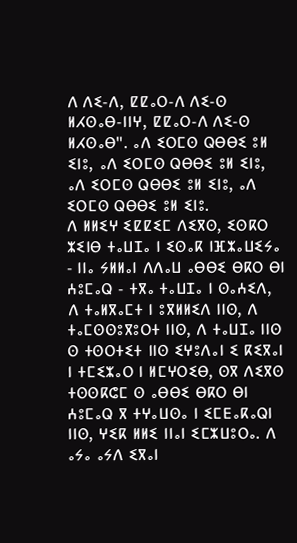ⴷ ⴷⵉ-ⴷ, ⵇⵇⴰⵔ-ⴷ ⴷⵉ-ⵙ ⵍⵃⵙⴰⴱ-ⵏⵏⵖ, ⵇⵇⴰⵔ-ⴷ ⴷⵉ-ⵙ ⵍⵃⵙⴰⴱ". ⴰⴷ ⵉⵔⵎⵙ ⵕⴱⴱⵉ ⵓⵍ ⵉⵏⵓ, ⴰⴷ ⵉⵔⵎⵙ ⵕⴱⴱⵉ ⵓⵍ ⵉⵏⵓ, ⴰⴷ ⵉⵔⵎⵙ ⵕⴱⴱⵉ ⵓⵍ ⵉⵏⵓ, ⴰⴷ ⵉⵔⵎⵙ ⵕⴱⴱⵉ ⵓⵍ ⵉⵏⵓ.
ⴷ ⵍⵍⵉⵖ ⵉⵇⵇⵉⵎ ⴷⵉⴳⵙ, ⵉⵙⴽⵔ ⵣⵉⵏⴱ ⵜⴰⵡⵊⴰ ⵏ ⵉⵙⴰⴽ ⵏⴼⵣⴰⵡⵉⵢⴰ - ⵏⵏⴰ ⵢⵍⵍⴰⵏ ⴷⴷⴰⵡ ⴰⴱⴱⵉ ⴱⴽⵔ ⴱⵏ ⵄⵓⵎⴰⵕ - ⵜⴳⴰ ⵜⴰⵡⵊⴰ ⵏ ⵙⴰⵄⵉⴷ, ⴷ ⵜⴰⵍⴳⴰⵎⵜ ⵏ ⵓⴳⵍⵍⵉⴷ ⵏⵏⵙ, ⴷ ⵜⴰⵎⵙⵙⵓⴳⵓⵔⵜ ⵏⵏⵙ, ⴷ ⵜⴰⵡⵊⴰ ⵏⵏⵙ ⵙ ⵜⵙⵔⵜⵉⵜ ⵏⵏⵙ ⵉⵖⵓⴷⴰⵏ ⵉ ⴽⵉⴳⴰⵏ ⵏ ⵜⵎⵉⵣⴰⵔ ⵏ ⵍⵎⵖⵔⵉⴱ, ⵙⴳ ⴷⵉⴳⵙ ⵜⵙⵙⴽⵛⵎ ⵙ ⴰⴱⴱⵉ ⴱⴽⵔ ⴱⵏ ⵄⵓⵎⴰⵕ ⴳ ⵜⵖⴰⵡⵙⴰ ⵏ ⵉⵎⴹⴰⴽⴰⵕⵏ ⵏⵏⵙ, ⵖⵉⴽ ⵍⵍⵉ ⵏⵏⴰⵏ ⵉⵎⵣⵡⵓⵔⴰ. ⴷ ⴰⵢⴰ ⴰⵢⴷ ⵉⴳⴰⵏ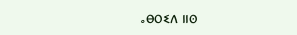ⴰⴱⵔⵉⴷ ⵏⵏⵙ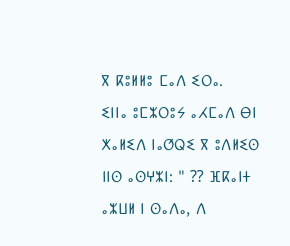ⴳ ⴽⵓⵍⵍⵓ ⵎⴰⴷ ⵉⵔⴰ.
ⵉⵏⵏⴰ ⵓⵎⵣⵔⵓⵢ ⴰⵃⵎⴰⴷ ⴱⵏ ⵅⴰⵍⵉⴷ ⵏⴰⵚⵕⵉ ⴳ ⵓⴷⵍⵉⵙ ⵏⵏⵙ ⴰⵙⵖⵣⵏ: " ⁇ ⴼⴽⴰⵏⵜ ⴰⵣⵡⵍ ⵏ ⵙⴰⴷⴰ, ⴷ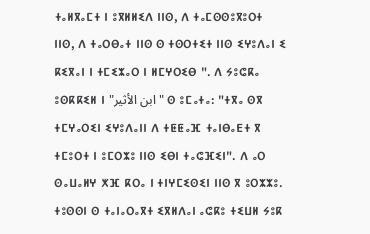ⵜⴰⵍⴳⴰⵎⵜ ⵏ ⵓⴳⵍⵍⵉⴷ ⵏⵏⵙ, ⴷ ⵜⴰⵎⵙⵙⵓⴳⵓⵔⵜ ⵏⵏⵙ, ⴷ ⵜⴰⵔⴱⴰⵜ ⵏⵏⵙ ⵙ ⵜⵙⵔⵜⵉⵜ ⵏⵏⵙ ⵉⵖⵓⴷⴰⵏ ⵉ ⴽⵉⴳⴰⵏ ⵏ ⵜⵎⵉⵣⴰⵔ ⵏ ⵍⵎⵖⵔⵉⴱ ". ⴷ ⵢⵓⵛⴽⴰ ⵓⵙⴽⴽⵉⵍ ⵏ "ابن الأثير" ⵙ ⵓⵎⴰⵜⴰ: "ⵜⴳⴰ ⵙⴳ ⵜⵎⵖⴰⵔⵉⵏ ⵉⵖⵓⴷⴰⵏⵏ ⴷ ⵜⵟⵟⴰⴼ ⵜⴰⵏⴱⴰⴹⵜ ⴳ ⵜⵎⵓⵔⵜ ⵏ ⵓⵎⵔⵣⵓ ⵏⵏⵙ ⵉⴱⵏ ⵜⴰⵛⴼⵉⵏ". ⴷ ⴰⵔ ⵙⴰⵡⴰⵍⵖ ⵅⴼ ⴽⵔⴰ ⵏ ⵜⵏⵖⵎⵉⵙⵉⵏ ⵏⵏⵙ ⴳ ⵓⵔⵣⵣⵓ.
ⵜⵓⵙⵙⵏ ⵙ ⵜⴰⵏⴰⵔⴰⴳⵜ ⵉⴳⵍⴷⴰⵏ ⴰⵛⴽⵓ ⵜⵉⵡⵍ ⵢⵓⴽ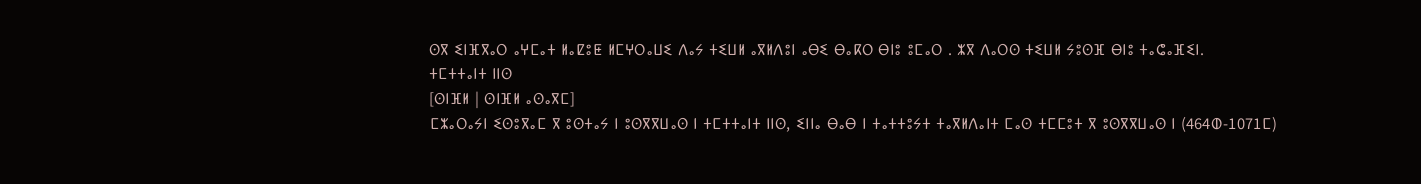ⵙⴳ ⵉⵏⴼⴳⴰⵔ ⴰⵖⵎⴰⵜ ⵍⴰⵇⵓⵟ ⵍⵎⵖⵔⴰⵡⵉ ⴷⴰⵢ ⵜⵉⵡⵍ ⴰⴳⵍⴷⵓⵏ ⴰⴱⵉ ⴱⴰⴽⵔ ⴱⵏⵓ ⵓⵎⴰⵔ . ⵣⴳ ⴷⴰⵔⵙ ⵜⵉⵡⵍ ⵢⵓⵙⴼ ⴱⵏⵓ ⵜⴰⵛⴰⴼⵉⵏ.
ⵜⵎⵜⵜⴰⵏⵜ ⵏⵏⵙ
[ⵙⵏⴼⵍ | ⵙⵏⴼⵍ ⴰⵙⴰⴳⵎ]
ⵎⵣⴰⵔⴰⵢⵏ ⵉⵙⵓⴳⴰⵎ ⴳ ⵓⵙⵜⴰⵢ ⵏ ⵓⵙⴳⴳⵡⴰⵙ ⵏ ⵜⵎⵜⵜⴰⵏⵜ ⵏⵏⵙ, ⵉⵏⵏⴰ ⴱⴰⴱ ⵏ ⵜⴰⵜⵜⵓⵢⵜ ⵜⴰⴳⵍⴷⴰⵏⵜ ⵎⴰⵙ ⵜⵎⵎⵓⵜ ⴳ ⵓⵙⴳⴳⵡⴰⵙ ⵏ (464ⵀ-1071ⵎ)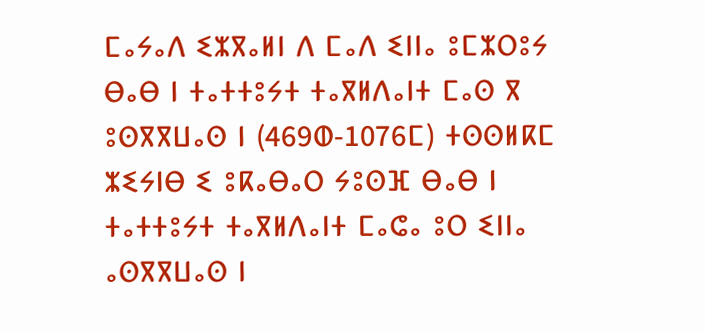ⵎⴰⵢⴰⴷ ⵉⵣⴳⴰⵍⵏ ⴷ ⵎⴰⴷ ⵉⵏⵏⴰ ⵓⵎⵣⵔⵓⵢ ⴱⴰⴱ ⵏ ⵜⴰⵜⵜⵓⵢⵜ ⵜⴰⴳⵍⴷⴰⵏⵜ ⵎⴰⵙ ⴳ ⵓⵙⴳⴳⵡⴰⵙ ⵏ (469ⵀ-1076ⵎ) ⵜⵙⵙⵍⴽⵎ ⵣⵉⵢⵏⴱ ⵉ ⵓⴽⴰⴱⴰⵔ ⵢⵓⵙⴼ ⴱⴰⴱ ⵏ ⵜⴰⵜⵜⵓⵢⵜ ⵜⴰⴳⵍⴷⴰⵏⵜ ⵎⴰⵛⴰ ⵓⵔ ⵉⵏⵏⴰ ⴰⵙⴳⴳⵡⴰⵙ ⵏ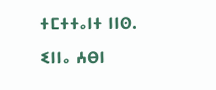ⵜⵎⵜⵜⴰⵏⵜ ⵏⵏⵙ. ⵉⵏⵏⴰ ⵄⴱⵏ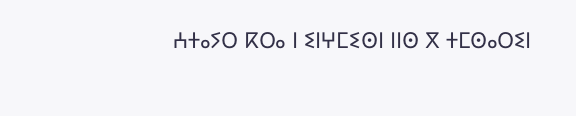ⵄⵜⴰⵢⵔ ⴽⵔⴰ ⵏ ⵉⵏⵖⵎⵉⵙⵏ ⵏⵏⵙ ⴳ ⵜⵎⵙⴰⵔⵉⵏ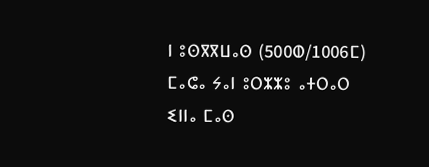ⵏ ⵓⵙⴳⴳⵡⴰⵙ (500ⵀ/1006ⵎ) ⵎⴰⵛⴰ ⵢⴰⵏ ⵓⵔⵣⵣⵓ ⴰⵜⵔⴰⵔ ⵉⵏⵏⴰ ⵎⴰⵙ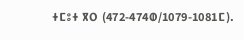ⵜⵎⵓⵜ ⴳⵔ (472-474ⵀ/1079-1081ⵎ).